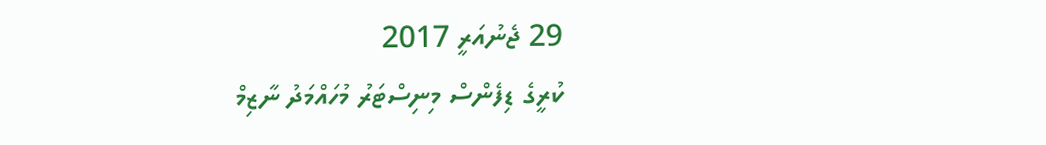29 ޖެނުއަރީ 2017
ކުރީގެ ޑިފެންސް މިނިސްޓަރު މުހައްމަދު ނާޒިމް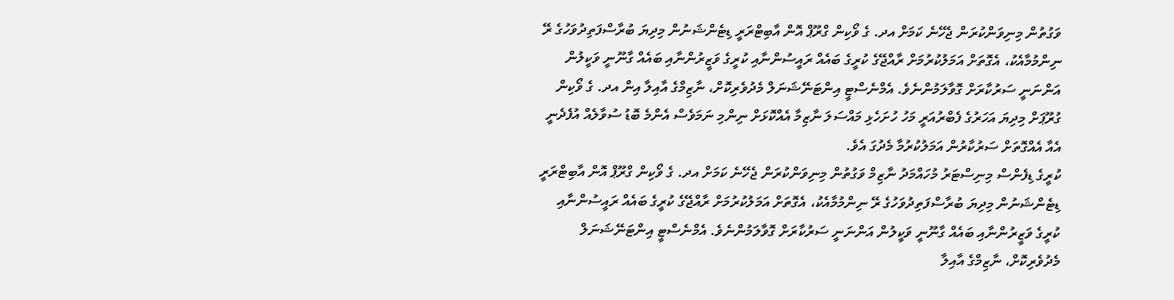ވަގުތުން މިނިވަންކުރަން ޖެހޭނެ ކަމަށް އދ. ގެ ވޯކިން ގްރޫޕް އޮން އާބިޓްރަރީ ޑިޓެންޝަނުން މިދިޔަ ބުރާސްފަތިދުވަހުގެ ރޭ ނިންމުމާއެކު، އެގޮތަށް އަމަލުކުރުމަށް ރާއްޖޭގެ ކުރީގެ ބައެއް ރައީސުންނާއި ކުރީގެ ވަޒީރުންނާއި ބައެއް ގާނޫނީ ވަކީލުން އަންނަނީ ސަރުކާރަށް ގޮވާލަމުންނެވެ. އެމްނެސްޓީ އިންޓަނޭޝަނަލް މެދުވެރިކޮށް، ނާޒިމްގެ އާއިލާ އިން އދ. ގެ ވޯކިން ގުރޫޕަށް މިދިޔަ އަހަރުގެ ފެބްރުއަރީ މަހު ހުށަހެޅި މައްސަލަ ނާޒިމާ އެއްކޮޅަށް ނިންމި ނަމަވެސް އެންމެ ބޮޑު ސުވާލެއް އުފެދެނީ އެއާ އެއްގޮތަށް ސަރުކާރުން އަމަލުކުރުމާ މެދުގަ އެވެ.
ކުރީގެ ޑިފެންސް މިނިސްޓަރު މުހައްމަދު ނާޒިމް ވަގުތުން މިނިވަންކުރަން ޖެހޭނެ ކަމަށް އދ. ގެ ވޯކިން ގްރޫޕް އޮން އާބިޓްރަރީ ޑިޓެންޝަނުން މިދިޔަ ބުރާސްފަތިދުވަހުގެ ރޭ ނިންމުމާއެކު، އެގޮތަށް އަމަލުކުރުމަށް ރާއްޖޭގެ ކުރީގެ ބައެއް ރައީސުންނާއި ކުރީގެ ވަޒީރުންނާއި ބައެއް ގާނޫނީ ވަކީލުން އަންނަނީ ސަރުކާރަށް ގޮވާލަމުންނެވެ. އެމްނެސްޓީ އިންޓަނޭޝަނަލް މެދުވެރިކޮށް، ނާޒިމްގެ އާއިލާ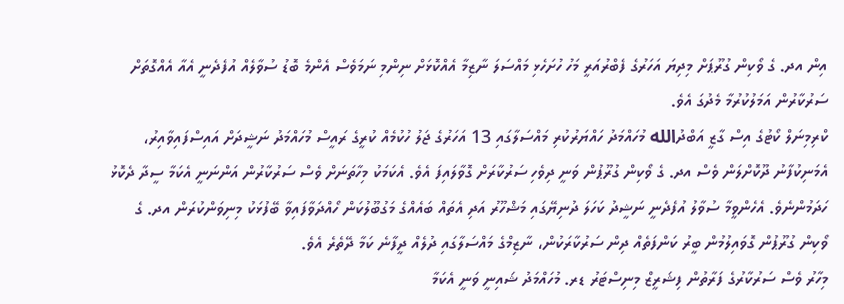އިން އދ. ގެ ވޯކިން ގުރޫޕަށް މިދިޔަ އަހަރުގެ ފެބްރުއަރީ މަހު ހުށަހެޅި މައްސަލަ ނާޒިމާ އެއްކޮޅަށް ނިންމި ނަމަވެސް އެންމެ ބޮޑު ސުވާލެއް އުފެދެނީ އެއާ އެއްގޮތަށް ސަރުކާރުން އަމަލުކުރުމާ މެދުގަ އެވެ.
ކްރިމިނަލް ކޯޓުގެ އިސް ގާޒީ އަބްދުالله މުހައްމަދު ހައްޔަރުކުރި މައްސަލާގައި 13 އަހަރުގެ ޖަލު ހުކުމެއް ކުރީގެ ރައީސް މުހައްމަދު ނަޝީދަށް އައިސްފައިވާއިރު، އެމަނިކުފާނު ދޫކޮށްލަން ވެސް އދ. ގެ ވޯކިން ގުރޫޕުން ވަނީ ދިވެހި ސަރުކާރަށް ގޮވާލައިފަ އެވެ. އެކަމަކު މިހާތަނަށް ވެސް ސަރުކާރުން އަންނަނީ އެކަމާ ސީދާ ދެކޮޅު ހަދަމުންނެވެ. އެހެންވީމާ ސުވާލު އުފެދެނީ ނަޝީދު ކަހަލަ ދުނިޔޭގައި މަޝްހޫރު އަދި އެތައް ބައެއްގެ މަގުބޫލުކަން ހޯއްދަވާފައިވާ ބޭފުޅަކު މިނިވަންކުރަން އދ. ގެ ވޯކިން ގުރޫޕުން ގޮވައިލުމުން ބީރު ކަންފަތެއް ދިން ސަރުކާރަކުން، ނާޒިމްގެ މައްސަލާގައި ދުލެއް ދީފާނެ ކަމާ ދޭތެރެ އެވެ.
މިހާރު ވެސް ސަރުކާރުގެ ފަރާތުން ފިޝަރީޒް މިނިސްޓަރު ޑރ. މުހައްމަދު ޝައިނީ ވަނީ އެކަމާ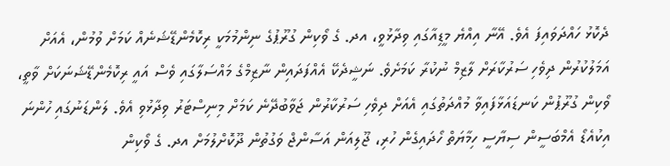ދެކޮޅު ހައްދަވައިފަ އެވެ. އޭނާ އިއްޔެ މީޑިއާގައި ވިދާޅުވީ، އދ. ގެ ވޯކިން ގުރޫޕުގެ ނިންމުމަކީ ރިކޮމެންޑޭޝަނެއް ކަމަށް ވުމުން، އެއަށް އަމަލުކުރުން ދިވެހި ސަރުކާރަށް ލާޒިމް ނުކުރާ ކަމަށެވެ. ނަޝީދެކޭ އެއްފަދައިން ނާޒިމްގެ މައްސަލާގައި ވެސް އައީ ރިކޮމެންޑޭޝަނަކަށް ވާތީ، ވޯކިން ގުރޫޕުން ކަނޑައަޅާފައިވާ މުއްދަތުގައި އެއަށް ދިވެހި ސަރުކާރުން ޖަވާބުދޭނެ ކަމަށް މިނިސްޓަރު ވިދާޅުވި އެވެ. ލަންޑަނުގައި ހުންނަ އިކުއެޑޯ އެމްބަސީން ސިޔާސީ ހިމާޔަތް ހޯދައިގެން ހުރި، ޖޫލިއަން އަސާންޖް ވަގުތުން ދޫކޮށްލުމަށް އދ. ގެ ވޯކިން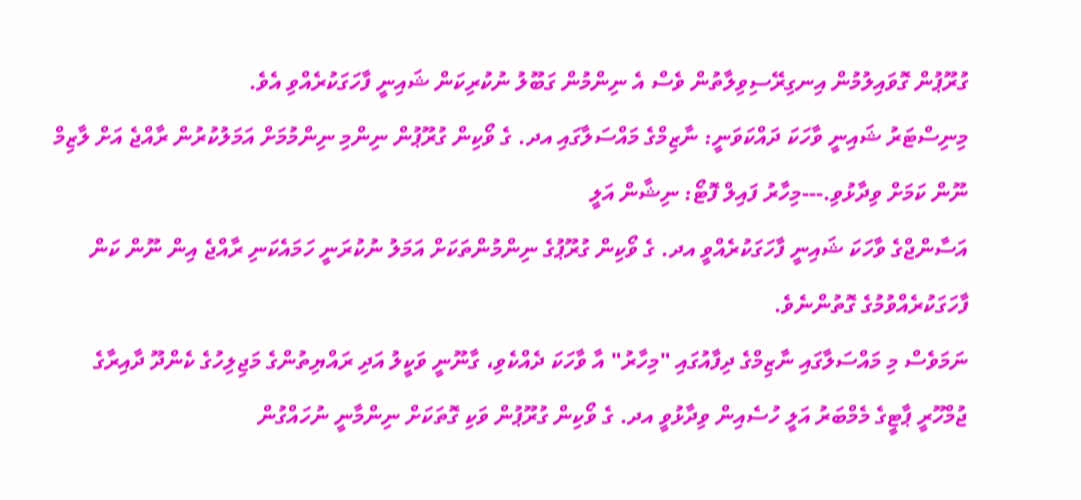ގުރޫޕުން ގޮވައިލުމުން އިނގިރޭސިވިލާތުން ވެސް އެ ނިންމުން ގަބޫލު ނުކުރިކަން ޝައިނީ ފާހަގަކުރެއްވި އެވެ.
މިނިސްޓަރު ޝައިނީ ވާހަކަ ދައްކަވަނީ: ނާޒިމްގެ މައްސަލާގައި އދ. ގެ ވޯކިން ގުރޫޕުން ނިންމި ނިންމުމަށް އަމަލުކުރުން ރާއްޖެ އަށް ލާޒިމް ނޫން ކަމަށް ވިދާޅުވި.---މިހާރު ފައިލް ފޮޓޯ: ނިޝާން އަލީ
އަސާންޖްގެ ވާހަކަ ޝައިނީ ފާހަގަކުރެއްވީ އދ. ގެ ވޯކިން ގުރޫޕުގެ ނިންމުންތަކަށް އަމަލު ނުކުރަނީ ހަމައެކަނި ރާއްޖެ އިން ނޫން ކަން ފާހަގަކުރެއްވުމުގެ ގޮތުންނެވެ.
ނަމަވެސް މި މައްސަލާގައި ނާޒިމްގެ ދިފާއުގައި "މިހާރު" އާ ވާހަކަ ދެއްކެވި، ގާނޫނީ ވަކީލު އަދި ރައްޔިތުންގެ މަޖިލިހުގެ ކެންދޫ ދާއިރާގެ ޖުމްހޫރީ ޕާޓީގެ މެމްބަރު އަލީ ހުސެއިން ވިދާޅުވީ އދ. ގެ ވޯކިން ގުރޫޕުން ވަކި ގޮތަކަށް ނިންމާނީ ނުހައްގުން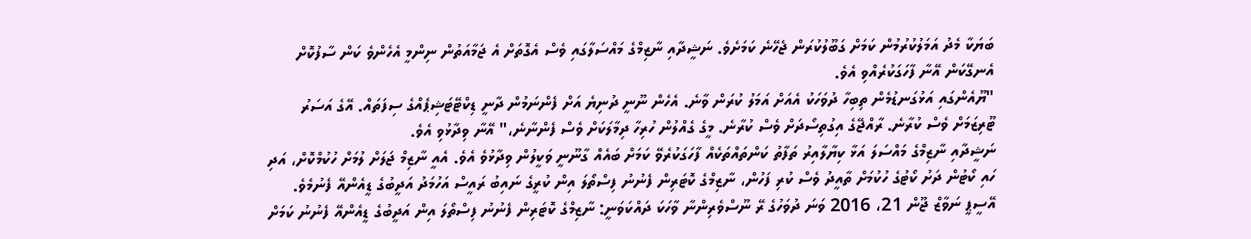ބަޔަކާ މެދު އަމަލުކުރުމުން ކަމަށް ގަބޫލުކުރަން ޖެހޭނެ ކަމަށެވެ. ނަޝީދާއި ނާޒިމްގެ މައްސަލާގައި ވެސް އެގޮތަށް އެ ޖަމާއަތުން ނިންމީ އެހެންވެ ކަން ސާފުކޮށް އެނގޭކަން އޭނާ ފާހަގަކުރެއްވި އެވެ.
"ޔޫއެންގައި އަޅުގަނޑުމެން ތިބިހާ ދުވަހަކު އެއަށް އަމަލު ކުރަން ވާނެ. އެހެން ނޫނީ ދުނިޔެ އަށް ފެންނަމުން ދާނީ ޑިކްޓޭޓަޝިޕެއްގެ ސިފަތައް. އޭގެ އަސަރު ޓޫރިޒަމަށް ވެސް ކުރާނެ. ރާއްޖޭގެ އިގުތިސޯދަށް ވެސް ކުރާނެ. މީގެ ގެއްލުން ހުރިހާ ދިމާލަކަށް ވެސް ފެންނާނެ،" އޭނާ ވިދާޅުވި އެވެ.
ނަޝީދާއި ނާޒިމްގެ މައްސަލަ އަޅާ ކިޔާލާއިރު ތަފާތު ކަންތައްތަކެއް ފާހަގަކުރެވޭ ކަމަށް ބައެއް ގާނޫނީ ވަކީލުން ވިދާޅުވެ އެވެ. އެއީ ނާޒިމް ޖަލަށް ލުމަށް ހުކުމްކޮށް، އަދި ހައި ކޯޓުން ދަށު ކޯޓުގެ ހުކުމަށް ތާއީދު ވެސް ކުރި ފަހުން، ނާޒިމްގެ ކޮޓަރިން ފެނުނު ފިސްތޯލަ އިން ކުރީގެ ނައިބު ރައީސް އަހުމަދު އަދީބުގެ ޑީއެންއޭ ފެނުމެވެ.
އޭސީޕީ ނަވާޒް ޖޫން 21، 2016 ވަނަ ދުވަހުގެ ރޭ ނޫސްވެރިންނާ ވާހަކަ ދައްކަވަނީ: ނާޒިމްގެ ކޮޓަރިން ފެނުނު ފިސްތޯލަ އިން އަދީބުގެ ޑީއެންއޭ ފެނުނު ކަމަށް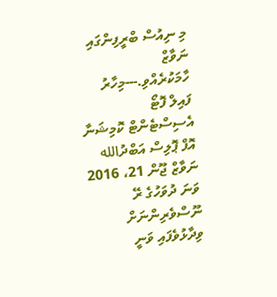މި ނިއުސް ބްރީފިންގައި ނަވާޒް ހާމަކުރެއްވި.---މިހާރު ފައިލް ފޮޓޯ
އެސިސްޓެންޓް ކޮމިޝަނާ އޮފް ޕޮލިސް އަބްދުالله ނަވާޒް ޖޫން 21، 2016 ވަނަ ދުވަހުގެ ރޭ ނޫސްވެރިންނަށް ވިދާޅުވެފައި ވަނީ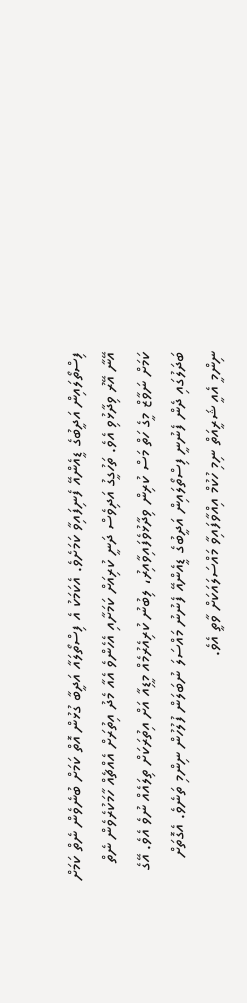ފިސްތޯލައިން އަދީބުގެ ޑީއެންއޭ ފެނިފައިވާ ކަމަށެވެ. އެކަމަކު އެ ފިސްތޯލައާ އަދީބާ ގުޅުން އޮތް ކަމަށް ބުނެވެން ނެތް ކަމަށް އޭނާ އޭރު ވިދާޅުވި އެވެ. ތަހުގީގު އަދިވެސް ދަނީ ކުރިއަށް ކަމަށާއި އެހެންވެ އެއާ މެދު އިތުރަށް އެއްޗެއް ހާމަކުރެވެން ނެތް ކަމަށް ނަވާޒް މީގެ ހަތް މަސް ކުރިން ވިދާޅުވެފައިވާއިރު، ލިބުނު ކުރިއެރުމެއް މީޑިއާ އަށް އިތުރަކަށް ތިލައެއް ނުވެ އެވެ. އޭގެ ބަދަލުގައި ދެން ފެނުނީ ފިސްތޯލައިން އަދީބުގެ ޑީއެންއޭ ފެނުނު މައްސަލަ ނުބަލަން ފުލުހުން ނިންމި ތަނެވެ. އެގޮތަށް ނިންމީ އެއީ ޝަރީއަތް ނިމި ހުކުމް އިއްވާފައިވާ މައްސަލައަކަށް ވާތީ އެވެ.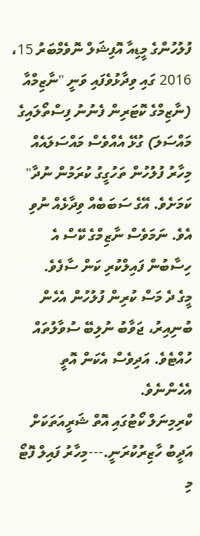ފުލުހުންގެ މީޑިއާ އޮފިޝަލް ނޮވެމްބަރު 15، 2016 ގައި ވިދާޅުވެފައި ވަނީ "ނާޒިމްއާ (ނާޒިމްގެ ކޮޓަރިން ފެނުނު ފިސްތޯލައިގެ މައްސަލަ) ގުޅޭ އެއްވެސް މައްސަލައެއް މިހާރު ފުލުހުން ތަހުގީގު ކުރަމުން ނުދާ" ކަމަށެވެ. އޭގެ ސަބަބެއް ވިދާޅެއް ނުވި އެވެ. ނަމަވެސް ނާޒިމްގެ ކޭސް އެ ހިސާބުން ފައިލްކުރި ކަން ސާފެވެ.
މީގެ ދެ މަސް ކުރިން ފުލުހުން އެހެން ބުނިއިރު، ޖަވާބު ނުލިބޭ ސުވާލުތައް ހުއްޓެވެ. އަދިވެސް އެކަން އޮތީ އެހެންނެވެ.
ކްރިމިނަލް ކޯޓުގައި އޮތް ޝަރީއަތަކަށް އަދީބު ހާޒިރުކުރަނީ.---މިހާރު ފައިލް ފޮޓޯ
މި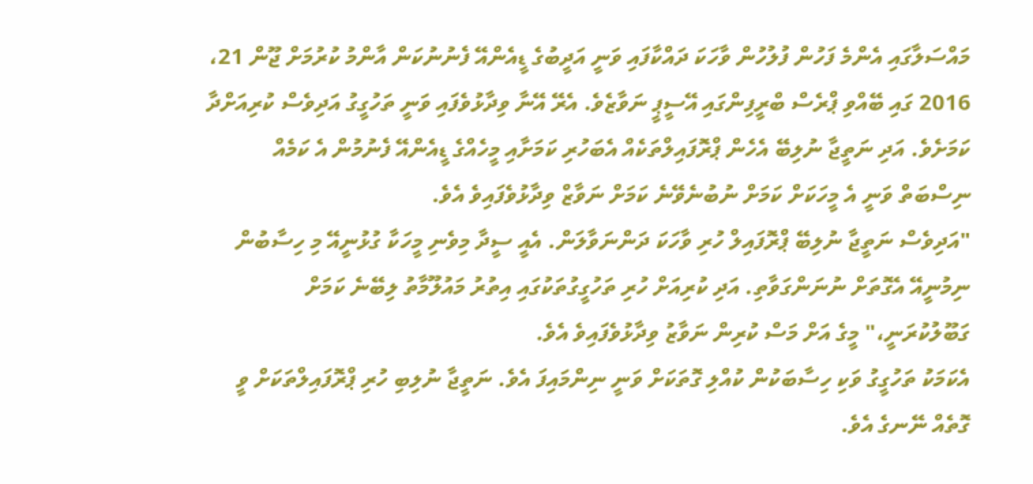މައްސަލާގައި އެންމެ ފަހުން ފުލުހުން ވާހަކަ ދައްކާފައި ވަނީ އަދީބުގެ ޑީއެންއޭ ފެނުނުކަން އާންމު ކުރުމަށް ޖޫން 21، 2016 ގައި ބޭއްވި ޕްރެސް ބްރީފިންގައި އޭސީޕީ ނަވާޒެވެ. އެރޭ އޭނާ ވިދާޅުވެފައި ވަނީ ތަހުގީގު އަދިވެސް ކުރިއަށްދާ ކަމަށެވެ. އަދި ނަތީޖާ ނުލިބޭ އެހެން ޕްރޮފައިލްތަކެއް އެބަހުރި ކަމަށާއި މީހެއްގެ ޑީއެންއޭ ފެނުމުން އެ ކަމެއް ނިސްބަތް ވަނީ އެ މީހަކަށް ކަމަށް ނުބުނެވޭނެ ކަމަށް ނަވާޒް ވިދާޅުވެފައިވެ އެވެ.
"އަދިވެސް ނަތީޖާ ނުލިބޭ ޕްރޮފައިލް ހުރި ވާހަކަ ދަންނަވާލަން. އެއީ ސީދާ މިވެނި މީހަކާ ގުޅުނީއޭ މި ހިސާބުން ނިމުނީއޭ އެގޮތަށް ނުނަންގަވާތި. އަދި ކުރިއަށް ހުރި ތަހުގީގުތަކުގައި އިތުރު މައުލޫމާތު ލިބޭނެ ކަމަށް ގަބޫލުކުރަނީ،" މީގެ އަށް މަސް ކުރިން ނަވާޒު ވިދާޅުވެފައިވެ އެވެ.
އެކަމަކު ތަހުގީގު ވަކި ހިސާބަކުން ކުއްލި ގޮތަކަށް ވަނީ ނިންމައިފަ އެވެ. ނަތީޖާ ނުލިބި ހުރި ޕްރޮފައިލްތަކަށް ވީ ގޮތެއް ނޭނގެ އެވެ.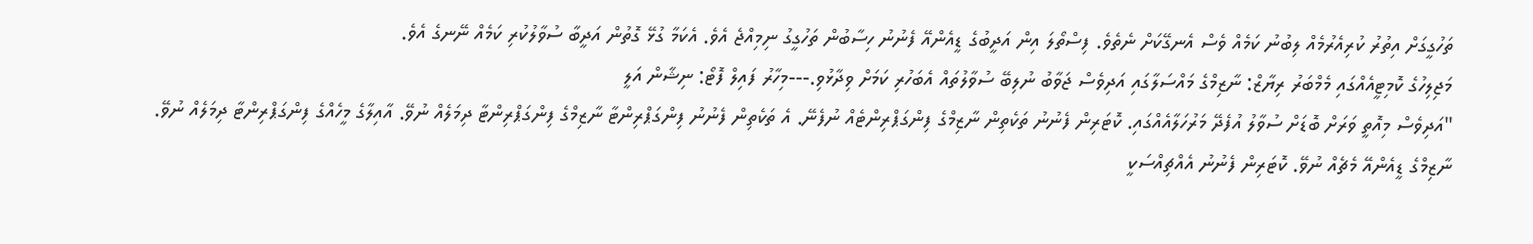ތަހުގީގަށް އިތުރު ކުރިއެރުމެއް ލިބުނު ކަމެއް ވެސް އެނގޭކަށް ނެތެވެ. ފިސްތޯލަ އިން އަދީބުގެ ޑީއެންއޭ ފެނުނު ހިސާބުން ތަހުގީގު ނިމިއްޖެ އެވެ. އެކަމާ ގުޅޭ ގޮތުން އަދީބާ ސުވާލުކުރި ކަމެއް ނޭނގެ އެވެ.
މަޖިލިހުގެ ކޮމިޓީއެއްގައި މެމްބަރު ރިޔާޒް: ނާޒިމްގެ މައްސަލާގައި އަދިވެސް ޖަވާބު ނުލިބޭ ސުވާލުތައް އެބަހުރި ކަމަށް ވިދާޅުވި.---މިހާރު ފައިލް ފޮޓޯ: ނިޝާން އަލީ
"އަދިވެސް މިއޮތީ ވަރަށް ބޮޑަށް ސުވާލު އުފެދޭ މަރުހަލާއެއްގައި. ކޮޓަރިން ފެނުނު ތަކެތިން ނާޒިމްގެ ފިންގަޕްރިންޓެއް ނުފެނޭ. އެ ތަކެތިން ފެނުނު ފިންގަޕްރިންޓާ ނާޒިމްގެ ފިންގަޕްރިންޓާ ދިމަލެއް ނުވޭ. އާއިލާގެ މީހެއްގެ ފިންގަޕްރިންޓާ ދިމަލެއް ނުވޭ. ނާޒިމްގެ ޑީއެންއޭ މެޗެއް ނުވޭ. ކޮޓަރިން ފެނުނު އެއްޗިއްސަކީ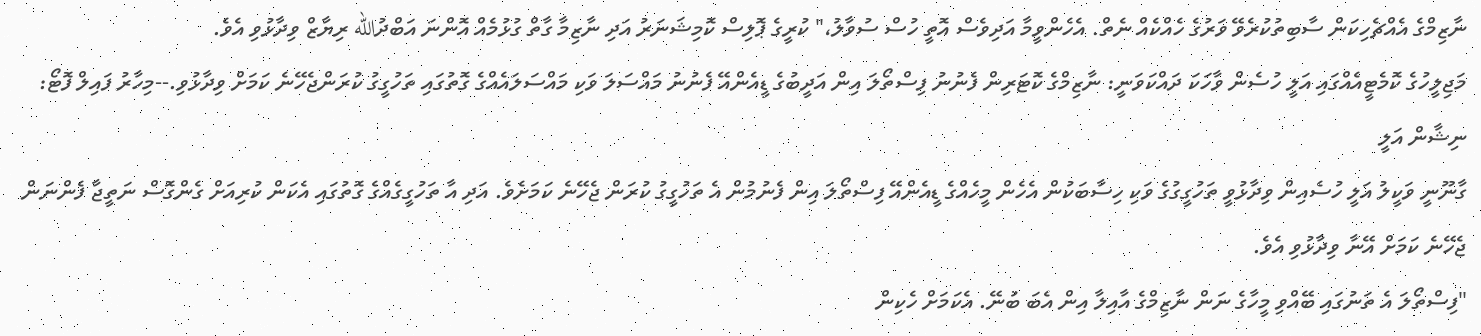ނާޒިމްގެ އެއްޗެހިކަން ސާބިތުކުރެވޭ ވަރުގެ ހެއްކެއް ނެތް. އެހެންވީމާ އަދިވެސް އޮތީ ހުސް ސުވާލު،" ކުރީގެ ޕޮލިސް ކޮމިޝަނަރު އަދި ނާޒިމާ ގާތް ގުޅުމެއް އޮންނަ އަބްދުالله ރިޔާޒް ވިދާޅުވި އެވެ.
މަޖިލީހުގެ ކޮމެޓީއެއްގައި އަލީ ހުސެން ވާހަކަ ދައްކަވަނީ: ނާޒިމްގެ ކޮޓަރިން ފެނުނު ފިސްތޯލަ އިން އަދީބުގެ ޑީއެންއޭ ފެނުނު މައްސަލަ ވަކި މައްސަލައެއްގެ ގޮތުގައި ތަހުގީގު ކުރަންޖެހޭނެ ކަމަށް ވިދާޅުވި.--މިހާރު ފައިލް ފޮޓޯ: ނިޝާން އަލީ
ގާނޫނީ ވަކީލު އަލީ ހުސެއިން ވިދާޅުވީ ތަހުގީގުގެ ވަކި ހިސާބަކުން އެހެން މީހެއްގެ ޑީއެންއޭ ފިސްތޯލަ އިން ފެނުމުން އެ ތަހުގީގު ކުރަން ޖެހޭނެ ކަމަށެވެ. އަދި އާ ތަހުގީގެއްގެ ގޮތުގައި އެކަން ކުރިއަށް ގެންގޮސް ނަތީޖާ ފެންނަން ޖެހޭނެ ކަމަށް އޭނާ ވިދާޅުވި އެވެ.
"ފިސްތޯލަ އެ ތަނުގައި ބޭއްވި މީހާގެ ނަން ނާޒިމްގެ އާއިލާ އިން އެބަ ބުނޭ. އެކަމަށް ހެކިން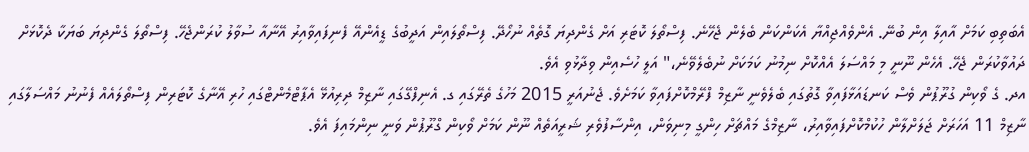އެބަތިބި ކަމަށް އާއިލާ އިން ބުނޭ. އެންވެއްޖިއްޔާ އެކަންކަން ބެލެން ޖެހޭނެ. ފިސްތޯލަ ކޮޓަރި އަށް ގެންދިޔަ ގޮތެއް ނުހޯދޭ. ފިސްތޯލައިން އަދީބުގެ ޑީއެންއޭ ފެނިފައިވާއިރު އޭނާއާ ސުވާލު ކުރަންޖެހޭ. ފިސްތޯލަ ގެންދިޔަ ބަޔަކާ ދެކޮޅަށް ދައުވާކުރަން ޖެހޭ. އެހެން ނޫނީ މި މައްސަލަ އެއްކޮށް ނިމުނު ކަމަކަށް ނުބެލެވޭނެ،" އަލީ ހުސެއިން ވިދާޅުވި އެވެ.
އދ. ގެ ވޯކިން ގުރޫޕުން ވެސް ކަނޑައަޅާފައިވާ ގޮތުގައި ބެލެވެނީ ނާޒިމް ފްރޭމްކޮށްފައިވާ ކަމަށެވެ. ޖެނުއަރީ 2015 މަހުގެ ތެރޭގައި ގ. އެނިފްގޭގައި ނާޒިމް ދިރިއުޅޭ އެޕާޓްމެންޓްގައި ހުރި އޭނާގެ ކޮޓަރިން ފިސްތޯލައެއް ފެނުނު މައްސަލާގައި ނާޒިމް 11 އަހަރަށް ޖަލަށްލާން ހުކުމްކޮށްފައިވާއިރު، ނާޒިމްގެ މައްޗަށް ހިންގީ މިނިވަން، އިންސާފުވެރި ޝަރީއަތެއް ނޫން ކަމަށް ވޯކިން ގްރޫޕުން ވަނީ ނިންމައިފަ އެވެ.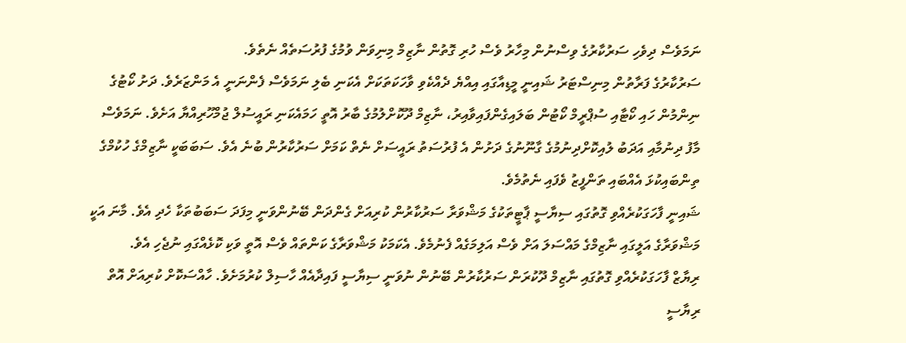ނަމަވެސް ދިވެހި ސަރުކާރުގެ ވިސްނުން މިހާރު ވެސް ހުރި ގޮތުން ނާޒިމް މިނިވަން ވުމުގެ ފުރުސަތެއް ނެތެވެ.
ސަރުކާރުގެ ފަރާތުން މިނިސްޓަރު ޝައިނީ މީޑިއާގައި އިއްޔެ ދެއްކެވި ވާހަކަތަކަށް އެކަނި ބެލި ނަމަވެސް ފެންނަނީ އެ މަންޒަރެވެ. ދަށު ކޯޓުގެ ނިންމުން ހައި ކޯޓާއި ސުޕްރީމް ކޯޓުން ބަލައިގެންފައިވާއިރު، ނާޒިމް ދޫކޮށްލުމުގެ ބާރު އޮތީ ހަމައެކަނި ރައީސުލް ޖުމްހޫރިއްޔާ އަށެވެ. ނަމަވެސް މާފު ދިނުމާއި އަދަބު ލުއިކޮށްދިނުމުގެ ގާނޫނުގެ ދަށުން އެ ފުރުސަތު ރައީސަށް ނެތް ކަމަށް ސަރުކާރުން ބުނެ އެވެ. ސަބަބަކީ ނާޒިމްގެ ހުކުމްގެ ތިންބައިކުޅަ އެއްބައި ތަންފީޒު ވެފައި ނެތުމެވެ.
ޝައިނީ ފާހަގަކުރެއްވި ގޮތުގައި ސިޔާސީ ޕާޓީތަކުގެ މަޝްވަރާ ސަރުކާރުން ކުރިއަށް ގެންދަން ބޭނުންވަނީ މިފަދަ ސަބަބުތަކާ ހެދި އެވެ. މާނަ އަކީ މަޝްވަރާގެ އަލީގައި ނާޒިމްގެ މައްސަލަ އަށް ވެސް އަލިމަގެއް ފެނުމެވެ. އެކަމަކު މަޝްވަރާގެ ކަންތައް ވެސް އޮތީ ވަކި ކޮޅެއްގައި ނުޖެހި އެވެ.
ރިޔާޒް ފާހަގަކުރެއްވި ގޮތުގައި ނާޒިމް ދޫކުރަން ސަރުކާރުން ބޭނުން ނުވަނީ ސިޔާސީ ފައިދާއެއް ހާސިލް ކުރުމަށެވެ. ހާއްސަކޮށް ކުރިއަށް އޮތް ރިޔާސީ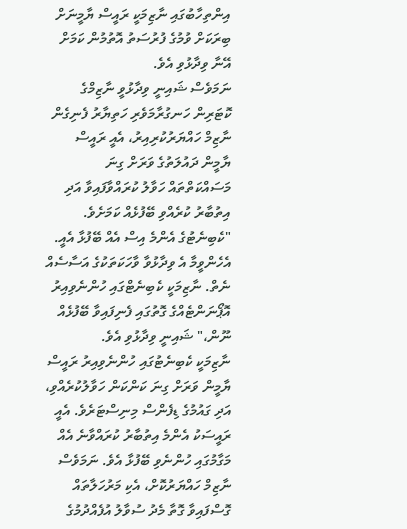އިންތިހާބުގައި ނާޒިމަކީ ރައީސް ޔާމީނަށް ބިރަކަށް ވުމުގެ ފުރުސަތު އޮތުމުން ކަމަށް އޭނާ ވިދާޅުވި އެވެ.
ނަމަވެސް ޝައިނީ ވިދާޅުވީ ނާޒިމްގެ ކޮޓަރިން ހަނގުރާމަވެރި ހަތިޔާރު ފެނިގެން ނާޒިމް ހައްޔަރުކުރިއިރު، އެއީ ރައީސް ޔާމީން ދައުލަތުގެ ވަރަށް ގިނަ މަސައްކަތްތައް ހަވާލު ކުރައްވާފައިވާ އަދި އިތުބާރު ކުރެއްވި ބޭފުޅެއް ކަމަށެވެ.
"ކެބިނެޓުގެ އެންމެ އިސް އެއް ބޭފުޅާ އެއީ. އެހެންވީމާ އެ ވިދާޅުވާ ވާހަކަތަކުގެ އަސާސެއް ނެތް. ނާޒިމަކީ ކެބިނެޓްގައި ހުންނެވިއިރު އޮޕޯނަންޓެއްގެ ގޮތުގައި ފެނިފައިވާ ބޭފުޅެއް ނޫން،" ޝައިނީ ވިދާޅުވި އެވެ.
ނާޒިމަކީ ކެބިނެޓުގައި ހުންނެވިއިރު ރައީސް ޔާމީން ވަރަށް ގިނަ ކަންކަން ހަވާލުކުރެއްވި، އަދި ގައުމުގެ ޑިފެންސް މިނިސްޓަރެވެ. އެއީ ރައީސަކު އެންމެ އިތުބާރު ކުރައްވާނެ އެއް މަގާމުގައި ހުންނެވި ބޭފުޅާ އެވެ. ނަމަވެސް ނާޒިމް ހައްޔަރުކޮށް، އެކި މަރުހަލާތައް ގޮސްފައިވާ ގޮތާ މެދު ސުވާލު އުފެއްދުމުގެ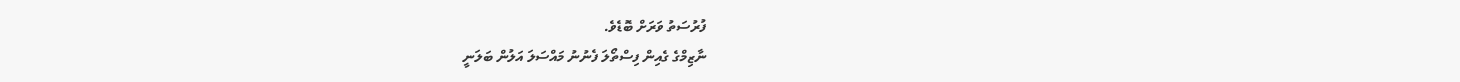ފުރުސަތު ވަރަށް ބޮޑެވެ.
ނާޒިމްގެ ގެއިން ފިސްތޯލަ ފެނުނު މައްސަލަ އަލުން ބަލަނީ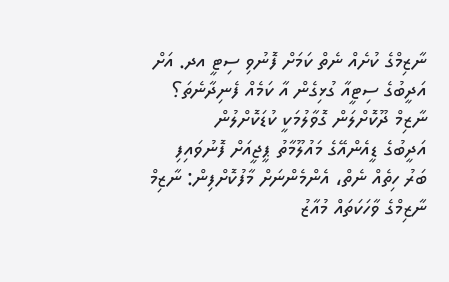ނާޒިމްގެ ކުށެއް ނެތް ކަމަށް ފޮނުވި ސިޓީ އދ. އަށް
އަދީބުގެ ސިޓީއާ ގުޅިގެން އާ ކަމެއް ފެނިދާނެތަ؟
ނާޒިމް ދޫކޮށްލަން ގޮވާލުމަކީ ކުޑަކޮށްލުން
އަދީބުގެ ޑީއެންއޭގެ މައުލޫމާތު ޕީޖީއަށް ފޮނުވައިފި
ބަރު ހިތެއް ނެތް، އެންމެންނަށް މާފުކޮށްފިން: ނާޒިމް
ނާޒިމްގެ ވާހަކަތައް މުއާޒު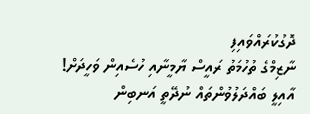ދޮގުކުރައްވައިފި
ނާޒިމްގެ ތުހުމަތު ރައީސް ޔާމީނާއި ހުސެއިން ވަހީދަށް!
އާއިލީ ބައްދަލުވުންތައް ނުދޭތީ އަނބިން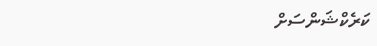ކަރެކްޝަންސަށް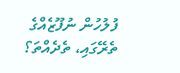ފުލުހުން ނުފޫޒެއްގެ ތެރޭގައި، ތެދެއްތަ؟